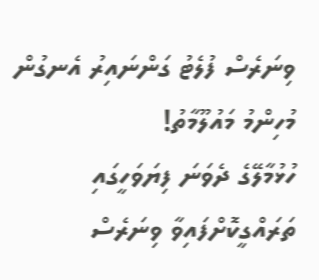ވިނަރެސް ފުލެޓު ގަންނައިރު އެނގުން މުހިންމު މައުލޫމާތު!
ހުޅުމާލޭގެ ދެވަނަ ފިޔަވަހީގައި ތަރައްގީކޮށްފައިވާ ވިނަރެސް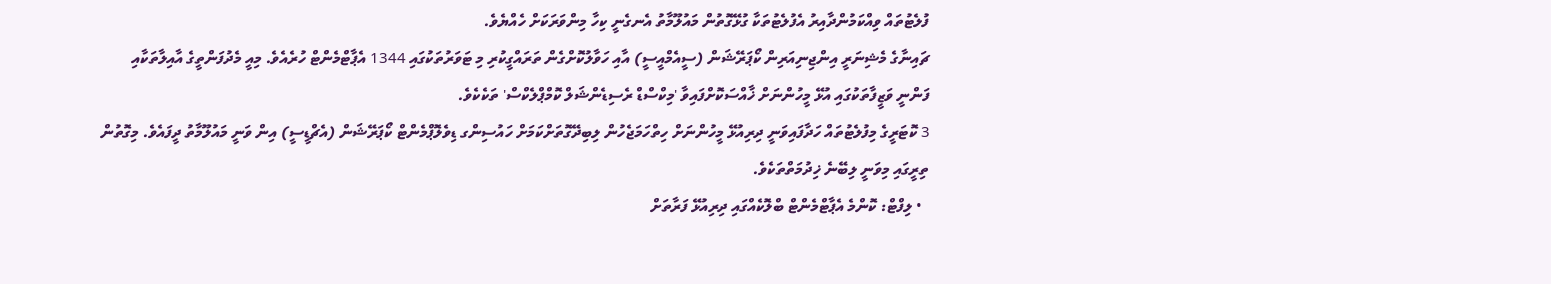ފުލެޓުތައް ވިއްކަމުންދާއިރު އެފުލެޓުތަކާ ގުޅޭގޮތުން މައުލޫމާތު އެނގެނީ ކިހާ މިންވަރަކަށް ހެއްޔެވެ.
ޗައިނާގެ މެޝިނަރީ އިންޖިނިއަރިން ކޯޕަރޭޝަން (ސީއެމްއީސީ) އާއި ހަވާލުކޮށްގެން ތަރައްގީކުރި މި ޓަވަރުތަކުގައި 1344 އެޕާޓްމެންޓް ހުރެއެވެ. މިއީ މެދުފަންތީގެ އާއިލާތަކާއި ފަންނީ ވަޒީފާތަކުގައި އުޅޭ މީހުންނަށް ޚާއްސަކޮށްފައިވާ 'މިކްސްޑް ރެސިޑެންޝަލް ކޮމްޕްލެކްސް' ތަކެކެވެ.
3 ކޮޓަރީގެ މިފުލެޓުތައް ހަދާފައިވަނީ ދިރިއުޅޭ މީހުންނަށް ހިތްހަމަޖެހުން ލިބިދޭގޮތަށްކަމަށް ހައުސިންގ ޑިވެލޮޕްމެންޓް ކޯޕަރޭޝަން (އެޗްޑީސީ) އިން ވަނީ މައުލޫމާތު ދީފައެވެ. މިގޮތުން ތިރީގައި މިވަނީ ލިބޭނެ ޚިދުމަތްތަކެވެ.
  • ލިފްޓް: ކޮންމެ އެޕާޓްމެންޓް ބްލޮކެއްގައި ދިރިއުޅޭ ފަރާތަށް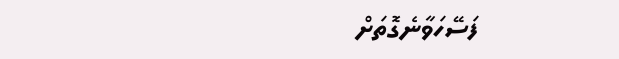ފަސޭހަވާނެގޮތަށް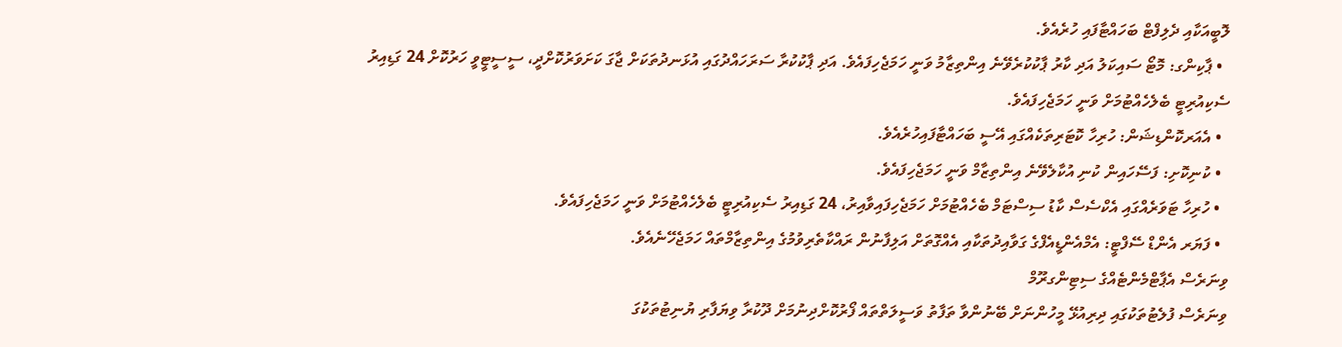ލޮބީއަކާއި ދެލިފްޓް ބަހައްޓާފައި ހުރެއެވެ.
  • ޕާކިންގ: މޮޓޯ ސައިކަލު އަދި ކާރު ޕާކުކުރެވޭނެ އިންތިޒާމު ވަނީ ހަމަޖެހިފައެވެ. އަދި ޕާކުކުރާ ސަރަހައްދުގައި އުޅަނދުތަކަށް ޖާގަ ކަށަވަރުކޮށްދީ، ސީސީޓީވީ ހަރުކޮށް 24 ގަޑިއިރު ސެކިއުރިޓީ ބެލެހެއްޓުމަށް ވަނީ ހަމަޖެހިފައެވެ.
  • އެއަރކޮންޑިޝަން: ހުރިހާ ކޮޓަރިތަކެއްގައި އޭސީ ބަހައްޓާފައިހުރެއެވެ.
  • ކުނިކޮށި: ފަސޭހައިން ކުނި އުކާލެވޭނެ އިންތިޒާމް ވަނީ ހަމަޖެހިފައެވެ.
  • ހުރިހާ ޓަވަރެއްގައި އެކްސެސް ކާޑު ސިސްޓަމް ބެހެއްޓުމަށް ހަމަޖެހިފައިވާއިރު، 24 ގަޑިއިރު ސެކިއުރިޓީ ބެލެހެއްޓުމަށް ވަނީ ހަމަޖެހިފައެވެ.
  • ފަޔަރ އެންޑް ސޭފްޓީ: އެމްއެންޑީއެފްގެ ގަވާއިދުތަކާއި އެއްގޮތަށް އަލިފާނުން ރައްކާތެރިވުމުގެ އިންތިޒާމްތައް ހަމަޖެހޭނެއެވެ.
ވިނަރެސް އެޕާޓްމެންޓެއްގެ ސިޓިންގރޫމް
ވިނަރެސް ފުލެޓުތަކުގައި ދިރިއުޅޭ މީހުންނަށް ބޭނުންވާ ތަފާތު ވަސީލަތްތައް ފޯރުކޮށްދިނުމަށް ދޫކުރާ ވިޔަފާރި ޔުނިޓުތަކުގަ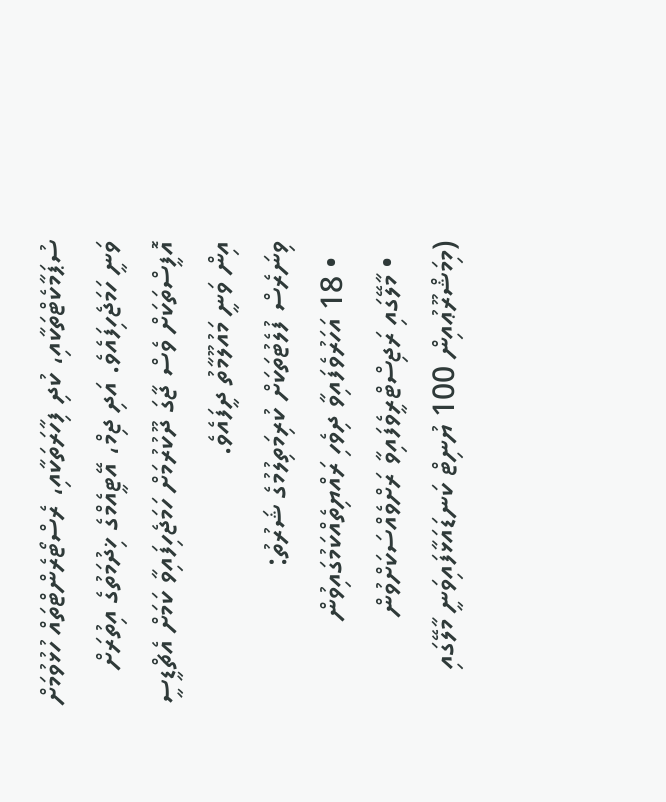ސުޕަމާކެޓްތަކާއި، ކުދި ފިހާރަތަކާއި، ރެސްޓޯރެންޓްތައް ހުޅުވުމަށް ވަނީ ހަމަޖެހިފައެވެ. އަދި ޖިމް، އޭޓީއެމްގެ ޚިދުމަތުގެ އިތުރަށް އޮފީސްތަކަށް ވެސް ޖާގަ ދޫކުރުމަށް ހަމަޖެހިފައިވާ ކަމަށް އެޗްޑީސީ އިން ވަނީ މައުލޫމާތު ދީފައެވެ.
ވިނަރެސް ފުލެޓުތަކަށް ކުރިމަތިލުމުގެ ޝަރުތު:
  • 18 އަހަރުވެފައިވާ ދިވެހި ރައްޔިތެއްކަމުގައިވުން
  • މާލޭގައި ރަޖިސްޓްރީވެފައިވާ ރަށްވެއްސަކަށްވުން (މިމަޝްރޫޢުއިން 100 ޔުނިޓް ކަނޑައަޅާފައިވަނީ މާލޭގައި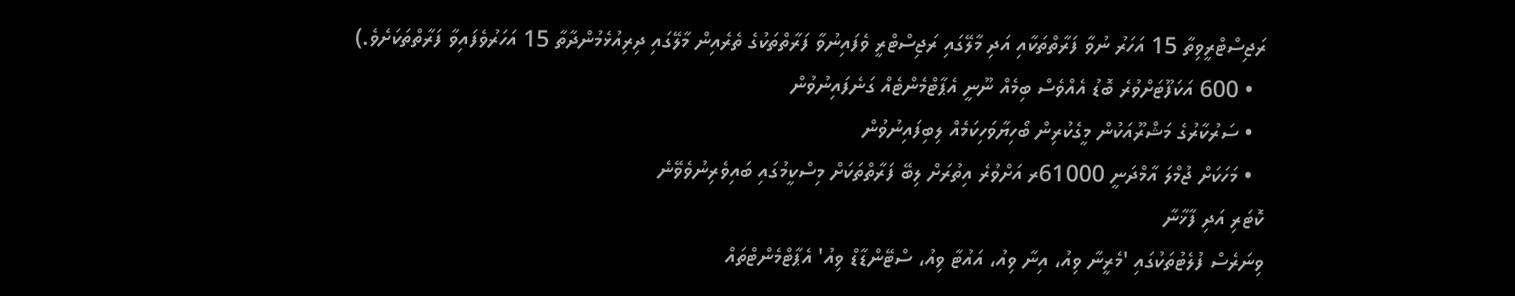ރަޖިސްޓްރީވިތާ 15 އަހަރު ނުވާ ފަރާތްތަކާއި އަދި މާލޭގައި ރަޖިސްޓްރީ ވެފައިނުވާ ފަރާތްތަކުގެ ތެރެއިން މާލޭގައި ދިރިއުޅެމުންދާތާ 15 އަހަރުވެފައިވާ ފަރާތްތަކަށެވެ.)
  • 600 އަކަފޫޓަށްވުރެ ބޮޑު އެއްވެސް ބިމެއް ނޫނީ އެޕާޓްމެންޓެއް ގަނެފައިނުވުން
  • ސަރުކާރުގެ މަޝްރޫއަކުން މީގެކުރިން ބޯހިޔާވަހިކަމެއް ލިބިފައިނުވުން
  • މަހަކަށް ޖުމްލަ އާމްދަނީ 61000ރ އަށްވުރެ އިތުރަށް ލިބޭ ފަރާތްތަކަށް މިސްކީމުގައި ބައިވެރިނުވެވޭނެ
ކޮޓަރި އަދި ފާޚާނާ
ވިނަރެސް ފުލެޓުތަކުގައި 'މެރީނާ ވިއު، އިނާ ވިއު، އައުޓާ ވިއު، ސްޓޭންޑާޑް ވިއު' އެޕާޓްމެންޓްތައް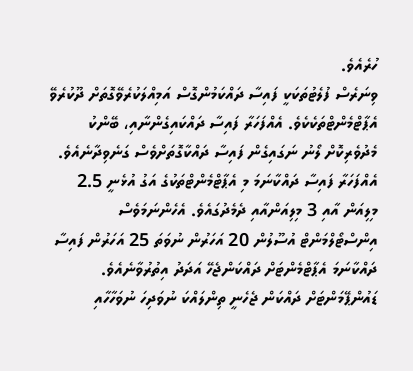ހުރެއެވެ.
ވިނަރެސް ފުލެޓުތަކަކީ ފައިސާ ދައްކަމުންގޮސް އަމިއްލަކުރެވޭގޮތަށް ދޫކުރެވޭ އެޕާޓްމެންޓްތަކެކެވެ. އެއްފަހަރާ ފައިސާ ދައްކައިގެންނާއި، ބޭންކު މެދުވެރިކޮށް ލޯނު ނަގައިގެން ފައިސާ ދައްކާގޮތަށްވެސް ގަނެވިދާނެއެވެ. އެއްފަހަރާ ފައިސާ ދައްކާނަމަ މި އެޕާޓްމެންޓްތަކުގެ އަގު އުޅެނީ 2.5 މިލިއަން އާއި 3 މިލިއަންއާއި ދެމެދުގައެވެ. އެހެންނަމަވެސް އިންސްޓޯލްމަންޓް އުސޫލުން 20 އަހަރުން ނުވަތަ 25 އަހަރުން ފައިސާ ދައްކާނަމަ އެޕާޓްމެންޓަށް ދައްކަންޖެހޭ އަދަދު އިތުރުވާނެއެވެ. ޑައުންޕޭމަންޓަށް ދައްކަން ޖެހެނީ ތިންލައްކަ ނުވަދިހަ ނުވަހާހާއި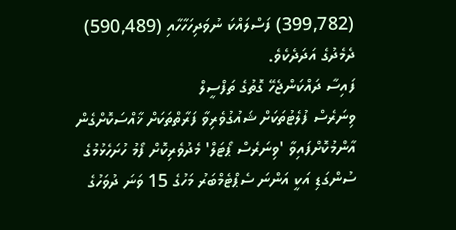(399,782) ފަސްލައްކަ ނުވަދިހަހާހާއި (590,489) ދެމެދުގެ އަދަދެކެވެ.
ފައިސާ ދައްކަންޖެހޭ ގޮތުގެ ތަފްސީލް
ވިނަރެސް ފުލެޓުތަކަށް ޝައުގުވެރިވާ ފަރާތްތަކަށް ޚާއްސަކޮށްގެން އާންމުކޮށްފައިވާ 'ވިނަރެސް ޕޯޓަލް' މެދުވެރިކޮށް ފޯމު ހުށަހެޅުމުގެ ސުންގަޑި އަކީ އަންނަ ސެޕްޓެމްބަރު މަހުގެ 15 ވަނަ ދުވަހުގެ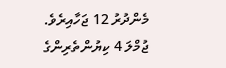މެންދުރު 12 ޖަހާއިރެވެ.
ޖުމްލަ 4 ކިޔުންތެރިންގެ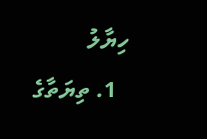ހިޔާލު
  1. ތިޔަތާގެ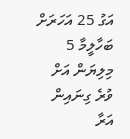އަގު 25 އަހަރަށް ބަހާލީމާ 5 މިލިޔަން އަށް ވުރެ ގިނައިން އަރާ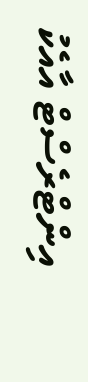އިންޓްރެސްޓް އާއެކު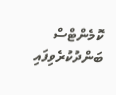ކޮމެންޓްސް ބަންދުކުރެވިފައި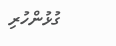ގުޅުންހުރި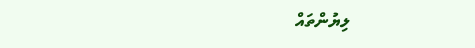ލިޔުންތައް